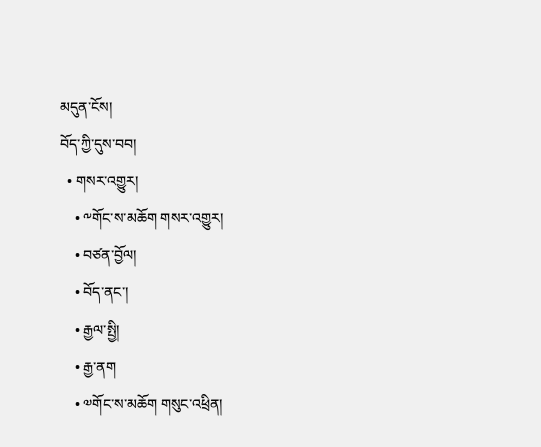མདུན་ངོས།
བོད་ཀྱི་དུས་བབ།
  • གསར་འགྱུར།
    • ༸གོང་ས་མཆོག གསར་འགྱུར།
    • བཙན་བྱོལ།
    • བོད་ནང་།
    • རྒྱལ་སྤྱི།
    • རྒྱ་ནག
    • ༧གོང་ས་མཆོག གསུང་འཕྲིན།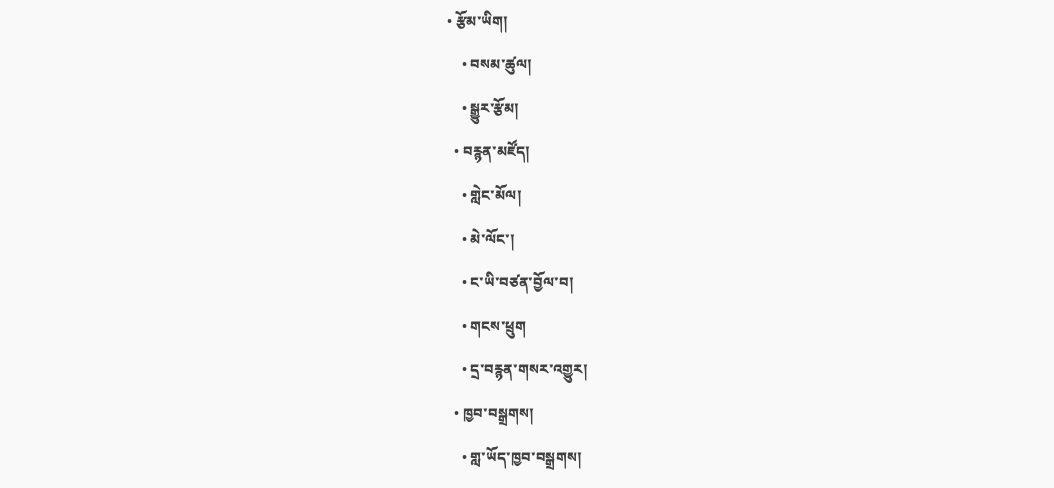• རྩོམ་ཡིག།
    • བསམ་ཚུལ།
    • སྒྱུར་རྩོམ།
  • བརྙན་མཛོད།
    • གླེང་མོལ།
    • མེ་ལོང་།
    • ང་ཡི་བཙན་བྱོལ་བ།
    • གངས་ཕྲུག
    • དྲ་བརྙན་གསར་འགྱུར།
  • ཁྱབ་བསྒྲགས།
    • གླ་ཡོད་ཁྱབ་བསྒྲགས།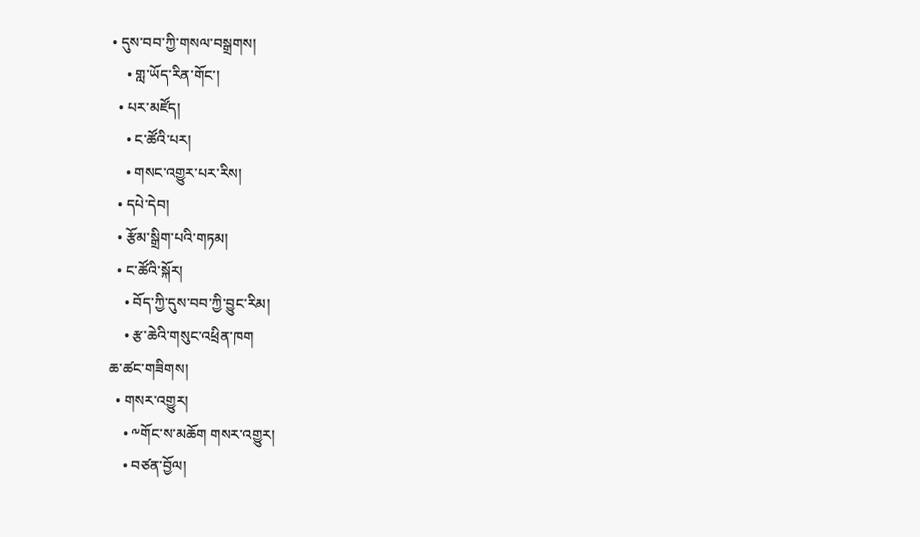• དུས་བབ་ཀྱི་གསལ་བསྒྲགས།
    • གླ་ཡོད་རིན་གོང་།
  • པར་མཛོད།
    • ང་ཚོའི་པར།
    • གསང་འགྱུར་པར་རིས།
  • དཔེ་དེབ།
  • རྩོམ་སྒྲིག་པའི་གཏམ།
  • ང་ཚོའི་སྐོར།
    • བོད་ཀྱི་དུས་བབ་ཀྱི་བྱུང་རིམ།
    • རྩ་ཆེའི་གསུང་འཕྲིན་ཁག
ཆ་ཚང་གཟིགས།
  • གསར་འགྱུར།
    • ༸གོང་ས་མཆོག གསར་འགྱུར།
    • བཙན་བྱོལ།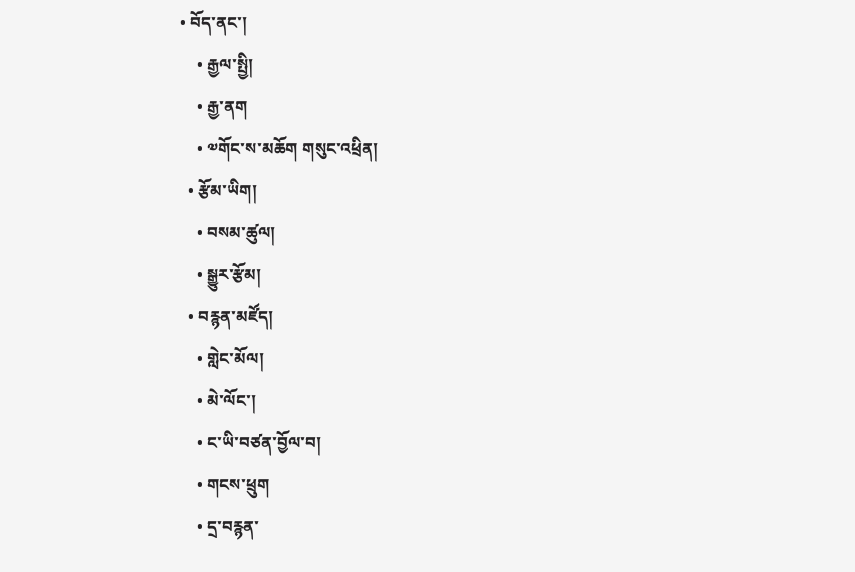• བོད་ནང་།
    • རྒྱལ་སྤྱི།
    • རྒྱ་ནག
    • ༧གོང་ས་མཆོག གསུང་འཕྲིན།
  • རྩོམ་ཡིག།
    • བསམ་ཚུལ།
    • སྒྱུར་རྩོམ།
  • བརྙན་མཛོད།
    • གླེང་མོལ།
    • མེ་ལོང་།
    • ང་ཡི་བཙན་བྱོལ་བ།
    • གངས་ཕྲུག
    • དྲ་བརྙན་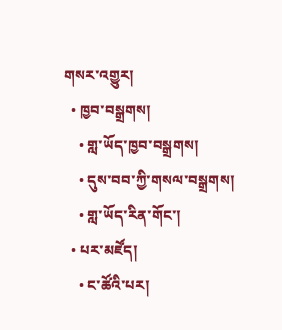གསར་འགྱུར།
  • ཁྱབ་བསྒྲགས།
    • གླ་ཡོད་ཁྱབ་བསྒྲགས།
    • དུས་བབ་ཀྱི་གསལ་བསྒྲགས།
    • གླ་ཡོད་རིན་གོང་།
  • པར་མཛོད།
    • ང་ཚོའི་པར།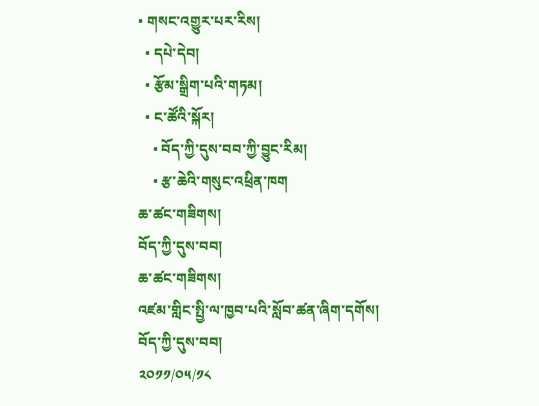• གསང་འགྱུར་པར་རིས།
  • དཔེ་དེབ།
  • རྩོམ་སྒྲིག་པའི་གཏམ།
  • ང་ཚོའི་སྐོར།
    • བོད་ཀྱི་དུས་བབ་ཀྱི་བྱུང་རིམ།
    • རྩ་ཆེའི་གསུང་འཕྲིན་ཁག
ཆ་ཚང་གཟིགས།
བོད་ཀྱི་དུས་བབ།
ཆ་ཚང་གཟིགས།
འཛམ་གླིང་སྤྱི་ལ་ཁྱབ་པའི་སློབ་ཚན་ཞིག་དགོས།
བོད་ཀྱི་དུས་བབ།
༢༠༡༡/༠༥/༡༨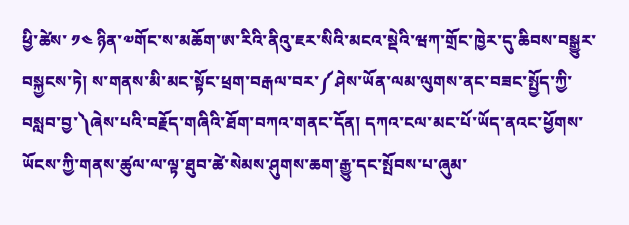ཕྱི་ཚེས་ ༡༤ ཉིན་༧གོང་ས་མཆོག་ཨ་རིའི་ནིའུ་ཇར་སིའི་མངའ་སྡེའི་ཝཀ་གྲོང་ཁྱེར་དུ་ཆིབས་བསྒྱུར་བསྐྱངས་ཏེ། ས་གནས་མི་མང་སྟོང་ཕྲག་བརྒལ་བར་༼ཤེས་ཡོན་ལམ་ལུགས་ནང་བཟང་སྤྱོད་ཀྱི་བསླབ་བྱ་༽ཞེས་པའི་བརྗོད་གཞིའི་ཐོག་བཀའ་གནང་དོན། དཀའ་ངལ་མང་པོ་ཡོད་ནའང་ཕྱོགས་ཡོངས་ཀྱི་གནས་ཚུལ་ལ་ལྟ་ཐུབ་ཚེ་སེམས་ཤུགས་ཆག་རྒྱུ་དང་སྤོབས་པ་ཞུམ་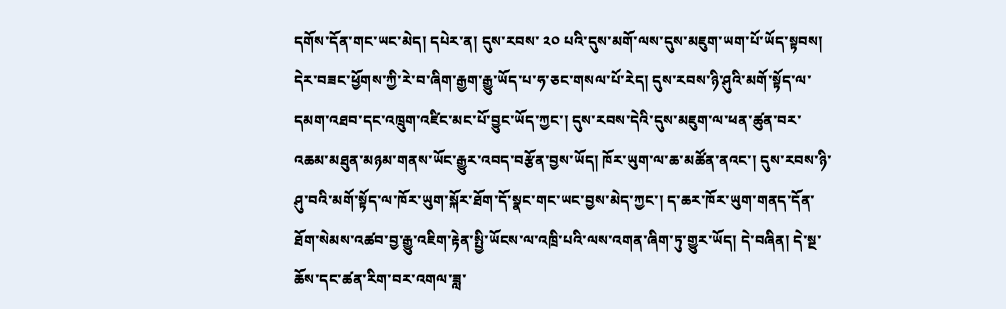དགོས་དོན་གང་ཡང་མེད། དཔེར་ན། དུས་རབས་ ༢༠ པའི་དུས་མགོ་ལས་དུས་མཇུག་ཡག་པོ་ཡོད་སྟབས། དེར་བཟང་ཕྱོགས་ཀྱི་རེ་བ་ཞིག་རྒྱག་རྒྱུ་ཡོད་པ་ཧ་ཅང་གསལ་པོ་རེད། དུས་རབས་ཉི་ཤུའི་མགོ་སྟོད་ལ་དམག་འཐབ་དང་འཁྲུག་འཛིང་མང་པོ་བྱུང་ཡོད་ཀྱང་། དུས་རབས་དེའི་དུས་མཇུག་ལ་ཕན་ཚུན་བར་འཆམ་མཐུན་མཉམ་གནས་ཡོང་རྒྱུར་འབད་བརྩོན་བྱས་ཡོད། ཁོར་ཡུག་ལ་ཆ་མཚོན་ནའང་། དུས་རབས་ཉི་ཤུ་བའི་མགོ་སྟོད་ལ་ཁོར་ཡུག་སྐོར་ཐོག་དོ་སྣང་གང་ཡང་བྱས་མེད་ཀྱང་། ད་ཆར་ཁོར་ཡུག་གནད་དོན་ཐོག་སེམས་འཚབ་བྱ་རྒྱུ་འཇིག་རྟེན་སྤྱི་ཡོངས་ལ་འཁྲི་པའི་ལས་འགན་ཞིག་ཏུ་གྱུར་ཡོད། དེ་བཞིན། དེ་སྔ་ཆོས་དང་ཚན་རིག་བར་འགལ་ཟླ་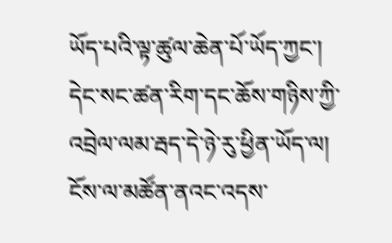ཡོད་པའི་ལྟ་ཚུལ་ཆེན་པོ་ཡོད་ཀྱང་། དེང་སང་ཚན་རིག་དང་ཆོས་གཉིས་ཀྱི་འབྲེལ་ལམ་རྦད་དེ་ཉེ་རུ་ཕྱིན་ཡོད་ལ། ངོས་ལ་མཚོན་ནའང་འདས་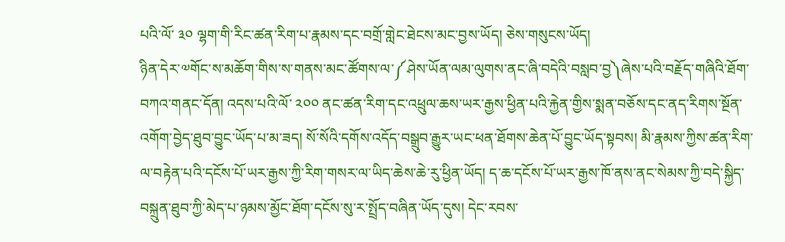པའི་ལོ་ ༣༠ ལྷག་གི་རིང་ཚན་རིག་པ་རྣམས་དང་བགྲོ་གླེང་ཐེངས་མང་བྱས་ཡོད། ཅེས་གསུངས་ཡོད།
ཉིན་དེར་༧གོང་ས་མཆོག་གིས་ས་གནས་མང་ཚོགས་ལ་༼ཤེས་ཡོན་ལམ་ལུགས་ནང་ཞི་བདེའི་བསླབ་བྱ༽ཞེས་པའི་བརྗོད་གཞིའི་ཐོག་བཀའ་གནང་དོན། འདས་པའི་ལོ་ ༢༠༠ ནང་ཚན་རིག་དང་འཕྲུལ་ཆས་ཡར་རྒྱས་ཕྱིན་པའི་རྐྱེན་གྱིས་སྨན་བཅོས་དང་ནད་རིགས་སྔོན་འགོག་བྱེད་ཐུབ་བྱུང་ཡོད་པ་མ་ཟད། སོ་སོའི་དགོས་འདོད་བསྒྲུབ་རྒྱུར་ཡང་ཕན་ཐོགས་ཆེན་པོ་བྱུང་ཡོད་སྟབས། མི་རྣམས་ཀྱིས་ཚན་རིག་ལ་བརྟེན་པའི་དངོས་པོ་ཡར་རྒྱས་ཀྱི་རིག་གསར་ལ་ཡིད་ཆེས་ཆེ་རུ་ཕྱིན་ཡོད། ད་ཆ་དངོས་པོ་ཡར་རྒྱས་ཁོ་ནས་ནང་སེམས་ཀྱི་བདེ་སྐྱིད་བསྐྲུན་ཐུབ་ཀྱི་མེད་པ་ཉམས་མྱོང་ཐོག་དངོས་སུ་ར་སྤྲོད་བཞིན་ཡོད་དུས། དེང་རབས་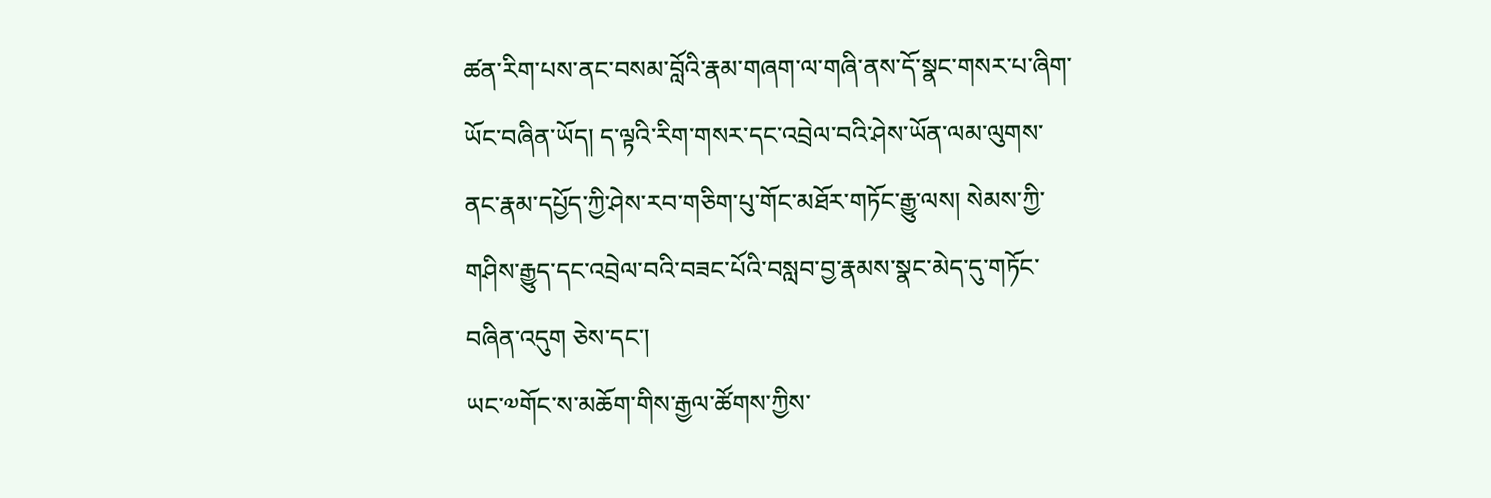ཚན་རིག་པས་ནང་བསམ་བློའི་རྣམ་གཞག་ལ་གཞི་ནས་དོ་སྣང་གསར་པ་ཞིག་ཡོང་བཞིན་ཡོད། ད་ལྟའི་རིག་གསར་དང་འབྲེལ་བའི་ཤེས་ཡོན་ལམ་ལུགས་ནང་རྣམ་དཔྱོད་ཀྱི་ཤེས་རབ་གཅིག་པུ་གོང་མཐོར་གཏོང་རྒྱུ་ལས། སེམས་ཀྱི་གཤིས་རྒྱུད་དང་འབྲེལ་བའི་བཟང་པོའི་བསླབ་བྱ་རྣམས་སྣང་མེད་དུ་གཏོང་བཞིན་འདུག ཅེས་དང་།
ཡང་༧གོང་ས་མཆོག་གིས་རྒྱལ་ཚོགས་ཀྱིས་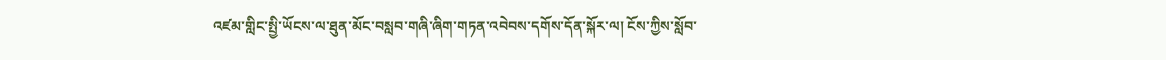འཛམ་གླིང་སྤྱི་ཡོངས་ལ་ཐུན་མོང་བསླབ་གཞི་ཞིག་གཏན་འབེབས་དགོས་དོན་སྐོར་ལ། ངོས་ཀྱིས་སློབ་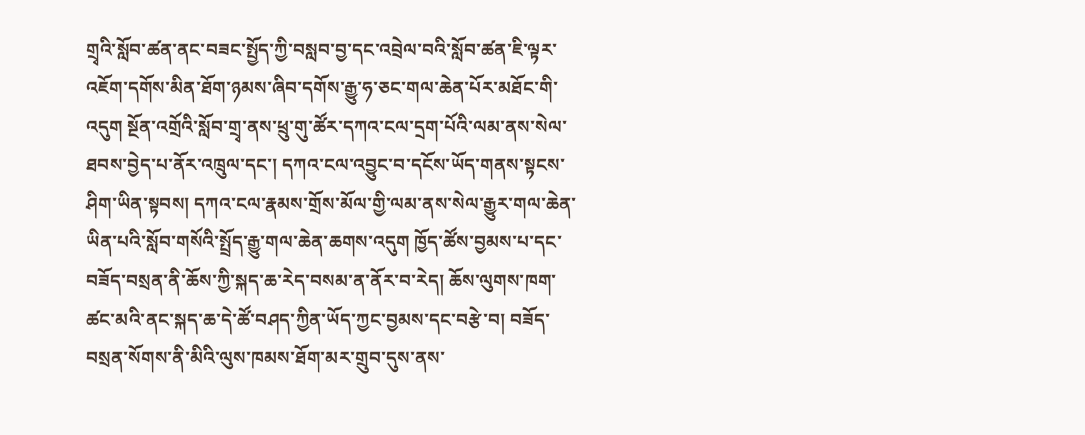གྲྭའི་སློབ་ཚན་ནང་བཟང་སྤྱོད་ཀྱི་བསླབ་བྱ་དང་འབྲེལ་བའི་སློབ་ཚན་ཇི་ལྟར་འཇོག་དགོས་མིན་ཐོག་ཉམས་ཞིབ་དགོས་རྒྱུ་ཧ་ཅང་གལ་ཆེན་པོར་མཐོང་གི་འདུག སྔོན་འགྲོའི་སློབ་གྲྭ་ནས་ཕྲུ་གུ་ཚོར་དཀའ་ངལ་དྲག་པོའི་ལམ་ནས་སེལ་ཐབས་བྱེད་པ་ནོར་འཁྲུལ་དང་། དཀའ་ངལ་འབྱུང་བ་དངོས་ཡོད་གནས་སྟངས་ཤིག་ཡིན་སྟབས། དཀའ་ངལ་རྣམས་གྲོས་མོལ་གྱི་ལམ་ནས་སེལ་རྒྱུར་གལ་ཆེན་ཡིན་པའི་སློབ་གསོའི་སྤྲོད་རྒྱུ་གལ་ཆེན་ཆགས་འདུག ཁྱོད་ཚོས་བྱམས་པ་དང་བཟོད་བསྲན་ནི་ཆོས་ཀྱི་སྐད་ཆ་རེད་བསམ་ན་ནོར་བ་རེད། ཆོས་ལུགས་ཁག་ཚང་མའི་ནང་སྐད་ཆ་དེ་ཚོ་བཤད་ཀྱིན་ཡོད་ཀྱང་བྱམས་དང་བརྩེ་བ། བཟོད་བསྲན་སོགས་ནི་མིའི་ལུས་ཁམས་ཐོག་མར་གྲུབ་དུས་ནས་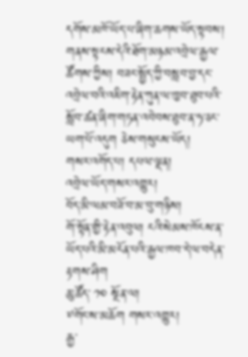དགོས་མཁོ་ཡོད་པ་ཞིག་ཆགས་ཡོད་སྟབས།  གནས་སྟངས་དེའི་ཐོག་མཉམ་འབྲེལ་རྒྱལ་ཚོགས་ཀྱིས། བཟང་སྤྱོད་ཀྱི་བསླབ་བྱ་དང་འབྲེལ་བའི་འཇིག་རྟེན་ཀུན་ལ་ཁྱབ་ཐུབ་པའི་སློབ་ཚན་ཞིག་གཏན་འབེབས་ཐུབ་ན་ཧ་ཅང་ཡག་པོ་འདུག ཅེས་གསུངས་ཡོད།
གསར་འགོད་པ། དཔལ་ལྡན།
འབྲེལ་ཡོད་གསར་འགྱུར།
བོད་མི་ལམ་བཟོ་བ་མ་བུ་གཉིས།
གོ་སྟོན་གྱི་རྟེན་འབུལ། ངའི་སེམས་ཁོངས་ན་ཡོད་པའི་མི་མངོན་པའི་རྒྱལ་ཁབ་དེ་ལ་བདེན་རྟགས་ཤིག
ཆུ་ཚོད་ ༡༠ སྔོན་ལ།
༸གོང་ས་མཆོག གསར་འགྱུར།
རྒྱ་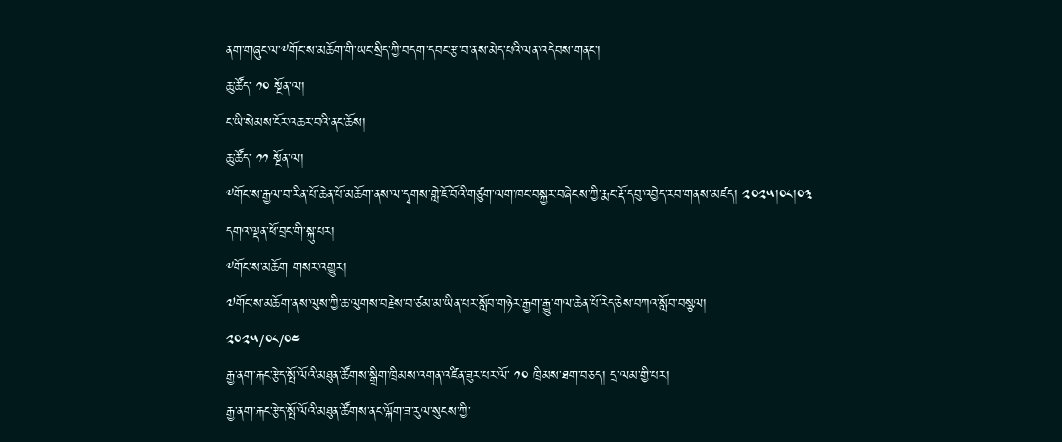ནག་གཞུང་ལ་༸གོང་ས་མཆོག་གི་ཡང་སྲིད་ཀྱི་བདག་དབང་རྩ་བ་ནས་མེད་པའི་ལན་འདེབས་གནང་།
ཆུ་ཚོད་ ༡༠ སྔོན་ལ།
ང་ཡི་སེམས་ངོར་འཆར་བའི་ནང་ཆོས།
ཆུ་ཚོད་ ༡༡ སྔོན་ལ།
༸གོང་ས་རྒྱལ་བ་རིན་པོ་ཆེན་པོ་མཆོག་ནས་ལ་དྭགས་གླེ་ཇོ་བོའི་གཙུག་ལག་ཁང་བསྐྱར་བཞེངས་ཀྱི་རྨང་རྡོ་དབུ་འབྱེད་རབ་གནས་མཛད། ༢༠༢༥།༠༨།༠༣ དགའ་ལྡན་ཕོ་བྲང་གི་སྐུ་པར།
༸གོང་ས་མཆོག གསར་འགྱུར།
༧གོང་ས་མཆོག་ནས་ལུས་ཀྱི་ཆ་ལུགས་བརྗེས་བ་ཙམ་མ་ཡིན་པར་སློབ་གཉེར་རྒྱག་རྒྱུ་གལ་ཆེན་པོ་རེད་ཅེས་བཀའ་སློབ་བསྩལ།
༢༠༢༥/༠༨/༠༤
རྒྱ་ནག་རྐང་རྩེད་སྤོ་ལོའི་མཐུན་ཚོགས་སྒྲིག་ཁྲིམས་འགན་འཛིན་ཟུར་པར་ལོ་ ༡༠ ཁྲིམས་ཐག་བཅད། དྲ་ལམ་གྱི་པར།
རྒྱ་ནག་རྐང་རྩེད་སྤོ་ལོའི་མཐུན་ཚོགས་ནང་ལྐོག་ཟ་རུལ་སུངས་ཀྱི་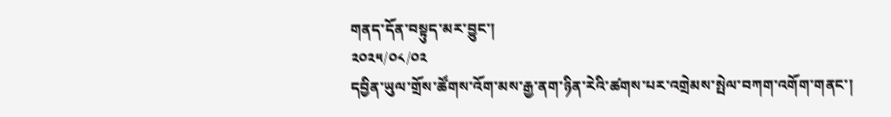གནད་དོན་བསྟུད་མར་བྱུང་།
༢༠༢༥/༠༨/༠༢
དབྱིན་ཡུལ་གྲོས་ཚོགས་འོག་མས་རྒྱ་ནག་ཉིན་རེའི་ཚགས་པར་འགྲེམས་སྤེལ་བཀག་འགོག་གནང་།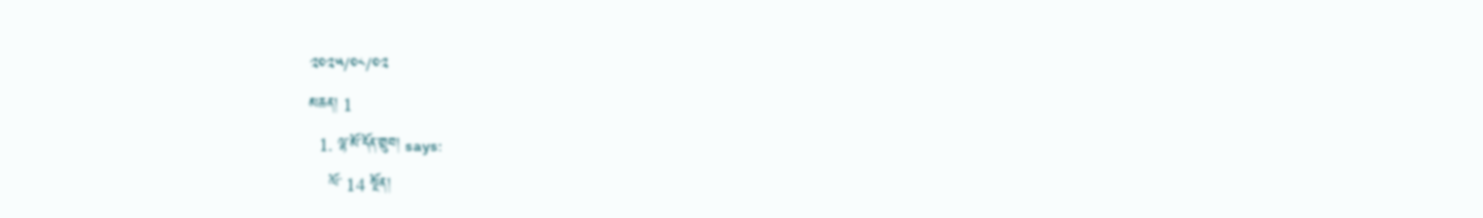༢༠༢༥/༠༨/༠༢
མཆན། 1
  1. ལྷ་མོ་དོན་གྲུབ། says:
    ལོ་ 14 སྔོན།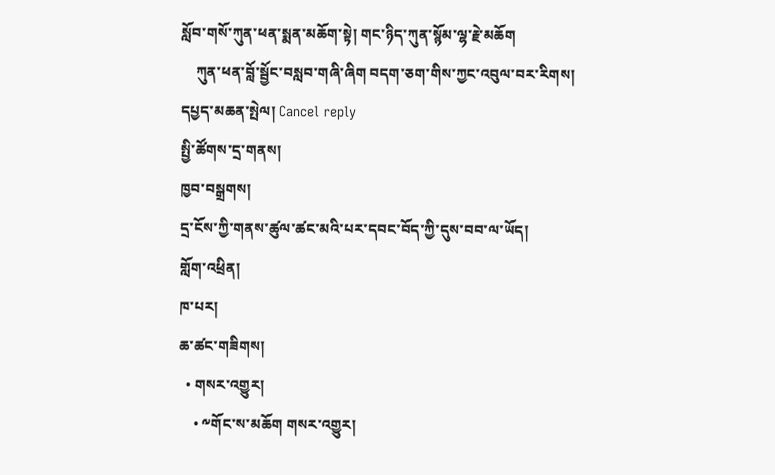སློབ་གསོ་ཀུན་ཕན་སྨན་མཆོག་སྟེ། གང་ཉིད་ཀུན་སྙོམ་ལྷ་རྗེ་མཆོག
    ཀུན་ཕན་བློ་སྦྱོང་བསླབ་གཞི་ཞིག བདག་ཅག་གིས་ཀྱང་འབུལ་བར་རིགས།
དཔྱད་མཆན་སྤེལ། Cancel reply
སྤྱི་ཚོགས་དྲ་གནས།
ཁྱབ་བསྒྲགས།
དྲ་ངོས་ཀྱི་གནས་ཚུལ་ཚང་མའི་པར་དབང་བོད་ཀྱི་དུས་བབ་ལ་ཡོད།
གློག་འཕྲིན།
ཁ་པར།
ཆ་ཚང་གཟིགས།
  • གསར་འགྱུར།
    • ༸གོང་ས་མཆོག གསར་འགྱུར།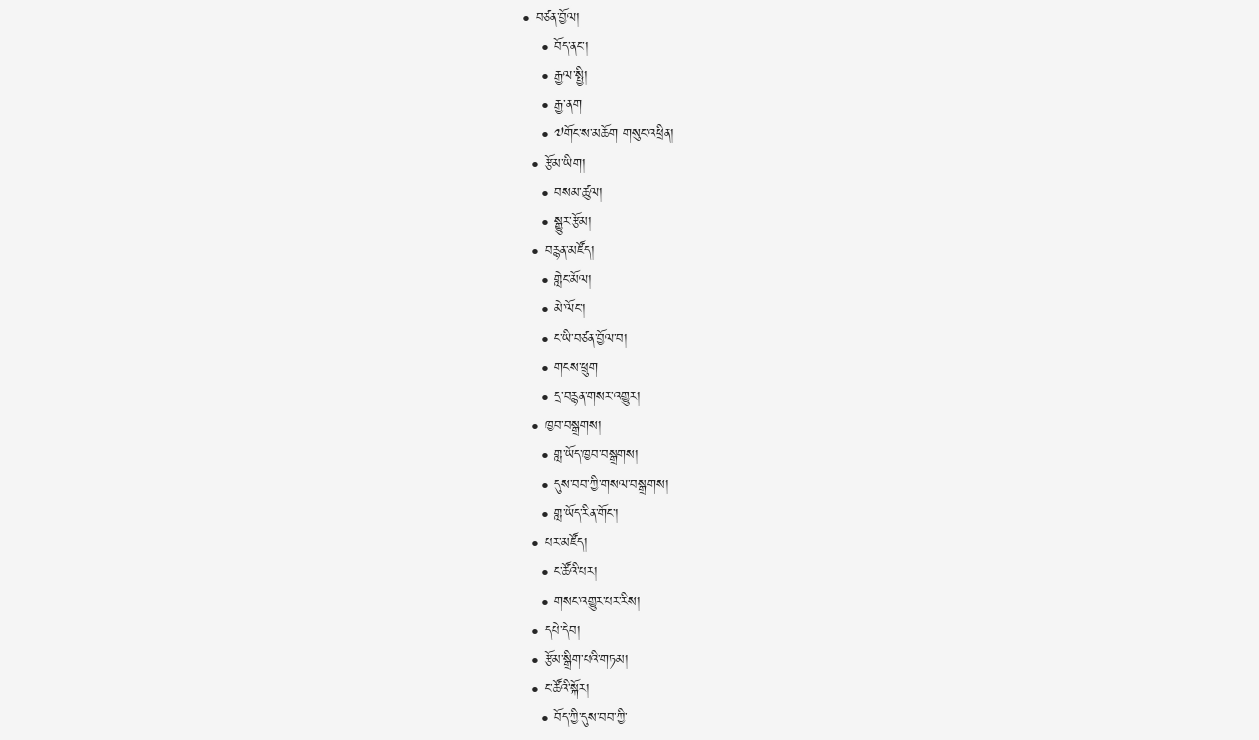• བཙན་བྱོལ།
    • བོད་ནང་།
    • རྒྱལ་སྤྱི།
    • རྒྱ་ནག
    • ༧གོང་ས་མཆོག གསུང་འཕྲིན།
  • རྩོམ་ཡིག།
    • བསམ་ཚུལ།
    • སྒྱུར་རྩོམ།
  • བརྙན་མཛོད།
    • གླེང་མོལ།
    • མེ་ལོང་།
    • ང་ཡི་བཙན་བྱོལ་བ།
    • གངས་ཕྲུག
    • དྲ་བརྙན་གསར་འགྱུར།
  • ཁྱབ་བསྒྲགས།
    • གླ་ཡོད་ཁྱབ་བསྒྲགས།
    • དུས་བབ་ཀྱི་གསལ་བསྒྲགས།
    • གླ་ཡོད་རིན་གོང་།
  • པར་མཛོད།
    • ང་ཚོའི་པར།
    • གསང་འགྱུར་པར་རིས།
  • དཔེ་དེབ།
  • རྩོམ་སྒྲིག་པའི་གཏམ།
  • ང་ཚོའི་སྐོར།
    • བོད་ཀྱི་དུས་བབ་ཀྱི་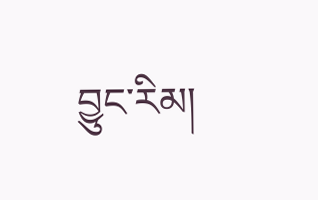བྱུང་རིམ།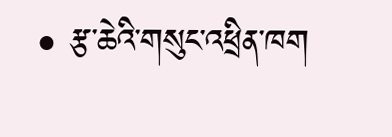• རྩ་ཆེའི་གསུང་འཕྲིན་ཁག